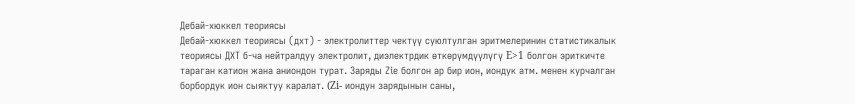Дебай-хюккел теориясы
Дебай-хюккел теориясы (дхт) - электролиттер чектүү суюлтулган эритмелеринин статистикалык теориясы ДХТ б-ча нейтралдуу электролит, диэлектрдик өткөрүмдүүлүгү E>1 болгон эриткичте тараган катион жана аниондон турат. Заряды Ziе болгон ар бир ион, иондук атм. менен курчалган борбордук ион сыяктуу каралат. (Zi- иондун зарядынын саны,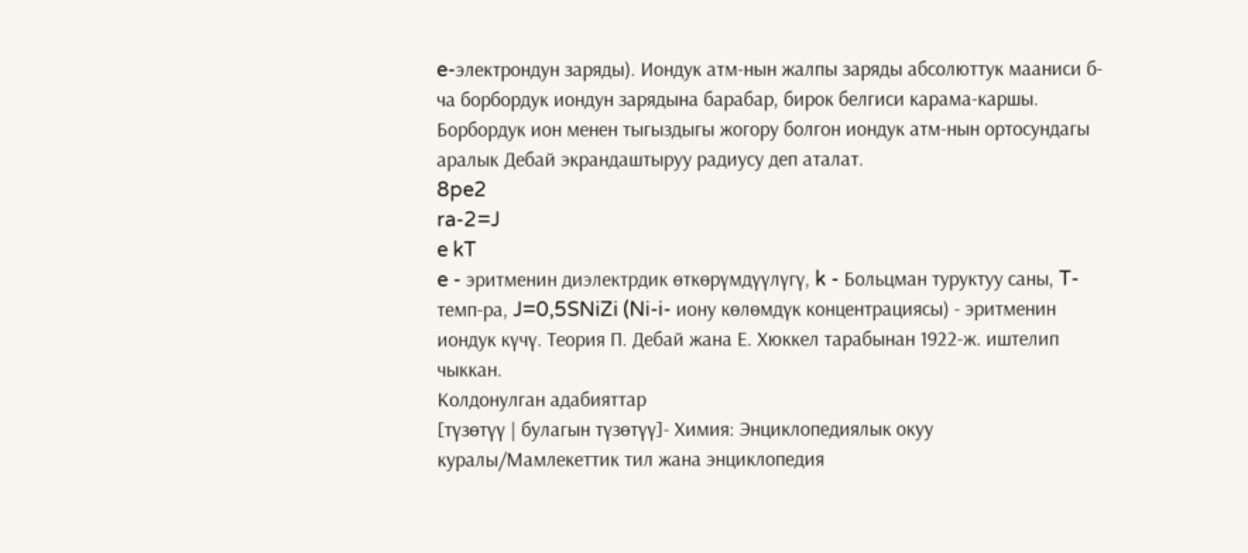e-электрондун заряды). Иондук атм-нын жалпы заряды абсолюттук мааниси б-ча борбордук иондун зарядына барабар, бирок белгиси карама-каршы. Борбордук ион менен тыгыздыгы жогору болгон иондук атм-нын ортосундагы аралык Дебай экрандаштыруу радиусу деп аталат.
8pe2
ra-2=J
e kT
e - эритменин диэлектрдик өткөрүмдүүлүгү, k - Больцман туруктуу саны, T-темп-ра, J=0,5SNiZi (Ni-i- иону көлөмдүк концентрациясы) - эритменин иондук күчү. Теория П. Дебай жана Е. Хюккел тарабынан 1922-ж. иштелип чыккан.
Колдонулган адабияттар
[түзөтүү | булагын түзөтүү]- Химия: Энциклопедиялык окуу куралы/Мамлекеттик тил жана энциклопедия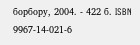борбору, 2004. - 422 б. ISBN 9967-14-021-6